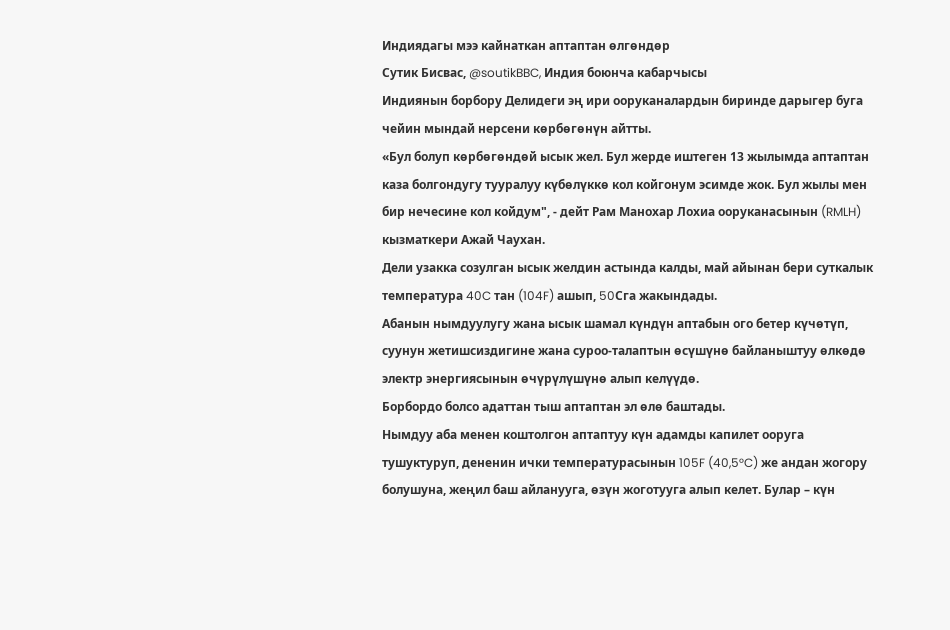Индиядагы мээ кайнаткан аптаптан өлгөндөр
Сутик Бисвас, @soutikBBC, Индия боюнча кабарчысы
Индиянын борбору Делидеги эң ири ооруканалардын биринде дарыгер буга чейин мындай нерсени көрбөгөнүн айтты.
«Бул болуп көрбөгөндөй ысык жел. Бул жерде иштеген 13 жылымда аптаптан каза болгондугу тууралуу күбөлүккө кол койгонум эсимде жок. Бул жылы мен бир нечесине кол койдум", - дейт Рам Манохар Лохиа ооруканасынын (RMLH) кызматкери Ажай Чаухан.
Дели узакка созулган ысык желдин астында калды, май айынан бери суткалык температура 40C тан (104F) ашып, 50Cга жакындады.
Абанын нымдуулугу жана ысык шамал күндүн аптабын ого бетер күчөтүп, суунун жетишсиздигине жана суроо-талаптын өсүшүнө байланыштуу өлкөдө электр энергиясынын өчүрүлүшүнө алып келүүдө.
Борбордо болсо адаттан тыш аптаптан эл өлө баштады.
Нымдуу аба менен коштолгон аптаптуу күн адамды капилет ооруга тушуктуруп, дененин ички температурасынын 105F (40,5°C) же андан жогору болушуна, жеңил баш айланууга, өзүн жоготууга алып келет. Булар – күн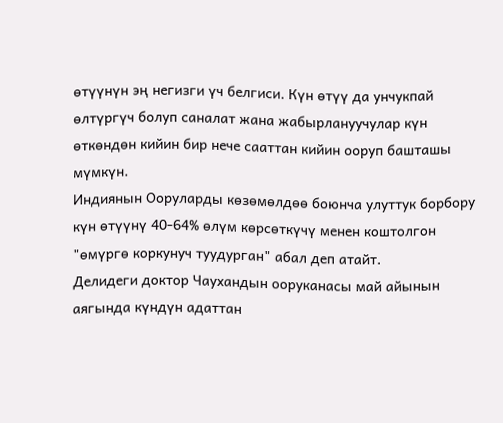өтүүнүн эң негизги үч белгиси. Күн өтүү да унчукпай өлтүргүч болуп саналат жана жабырлануучулар күн өткөндөн кийин бир нече сааттан кийин ооруп башташы мүмкүн.
Индиянын Ооруларды көзөмөлдөө боюнча улуттук борбору күн өтүүнү 40-64% өлүм көрсөткүчү менен коштолгон "өмүргө коркунуч туудурган" абал деп атайт.
Делидеги доктор Чаухандын ооруканасы май айынын аягында күндүн адаттан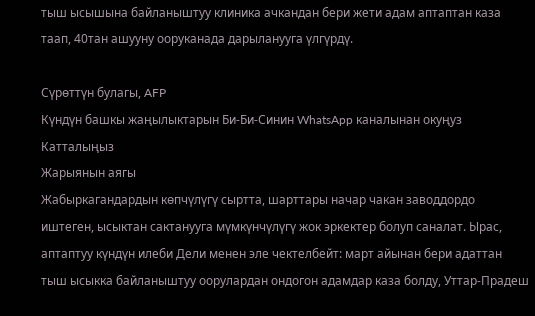тыш ысышына байланыштуу клиника ачкандан бери жети адам аптаптан каза таап, 40тан ашууну ооруканада дарыланууга үлгүрдү.

Сүрөттүн булагы, AFP
Күндүн башкы жаңылыктарын Би-Би-Синин WhatsApp каналынан окуңуз
Катталыңыз
Жарыянын аягы
Жабыркагандардын көпчүлүгү сыртта, шарттары начар чакан заводдордо иштеген, ысыктан сактанууга мүмкүнчүлүгү жок эркектер болуп саналат. Ырас, аптаптуу күндүн илеби Дели менен эле чектелбейт: март айынан бери адаттан тыш ысыкка байланыштуу оорулардан ондогон адамдар каза болду, Уттар-Прадеш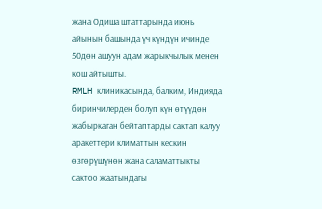жана Одиша штаттарында июнь айынын башында үч күндүн ичинде 50дөн ашуун адам жарыкчылык менен кош айтышты.
RMLH клиникасында, балким, Индияда биринчилерден болуп күн өтүүдөн жабыркаган бейтаптарды сактап калуу аракеттери климаттын кескин өзгөрүшүнөн жана саламаттыкты сактоо жаатындагы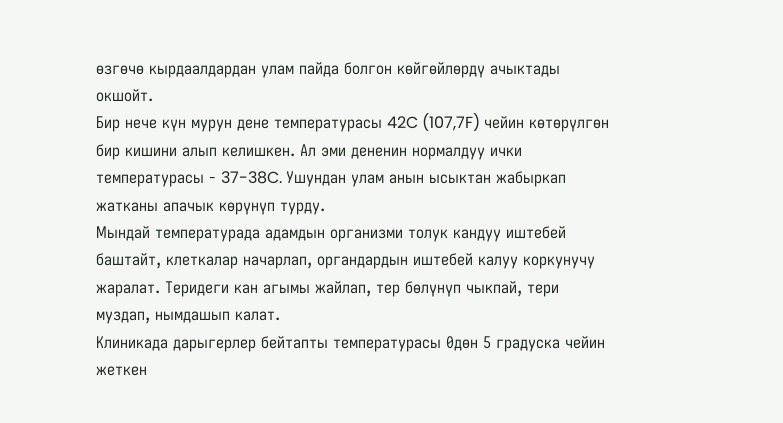өзгөчө кырдаалдардан улам пайда болгон көйгөйлөрдү ачыктады окшойт.
Бир нече күн мурун дене температурасы 42C (107,7F) чейин көтөрүлгөн бир кишини алып келишкен. Ал эми дененин нормалдуу ички температурасы - 37-38C. Ушундан улам анын ысыктан жабыркап жатканы апачык көрүнүп турду.
Мындай температурада адамдын организми толук кандуу иштебей баштайт, клеткалар начарлап, органдардын иштебей калуу коркунучу жаралат. Теридеги кан агымы жайлап, тер бөлүнүп чыкпай, тери муздап, нымдашып калат.
Клиникада дарыгерлер бейтапты температурасы 0дөн 5 градуска чейин жеткен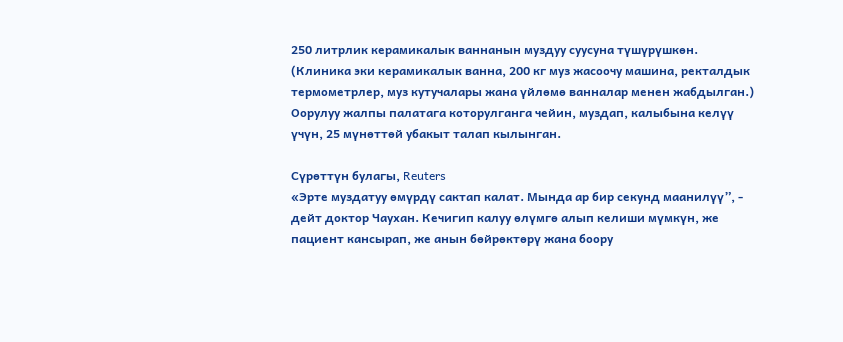250 литрлик керамикалык ваннанын муздуу суусуна түшүрүшкөн. (Клиника эки керамикалык ванна, 200 кг муз жасоочу машина, ректалдык термометрлер, муз кутучалары жана үйлөмө ванналар менен жабдылган.) Оорулуу жалпы палатага которулганга чейин, муздап, калыбына келүү үчүн, 25 мүнөттөй убакыт талап кылынган.

Сүрөттүн булагы, Reuters
«Эрте муздатуу өмүрдү сактап калат. Мында ар бир секунд маанилүү”, - дейт доктор Чаухан. Кечигип калуу өлүмгө алып келиши мүмкүн, же пациент кансырап, же анын бөйрөктөрү жана боору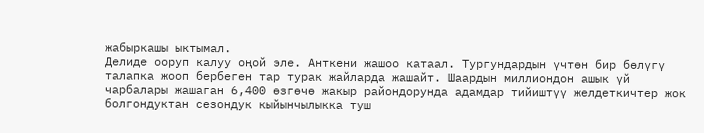жабыркашы ыктымал.
Делиде ооруп калуу оңой эле. Анткени жашоо катаал. Тургундардын үчтөн бир бөлүгү талапка жооп бербеген тар турак жайларда жашайт. Шаардын миллиондон ашык үй чарбалары жашаган 6,400 өзгөчө жакыр райондорунда адамдар тийиштүү желдеткичтер жок болгондуктан сезондук кыйынчылыкка туш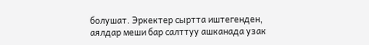болушат. Эркектер сыртта иштегенден, аялдар меши бар салттуу ашканада узак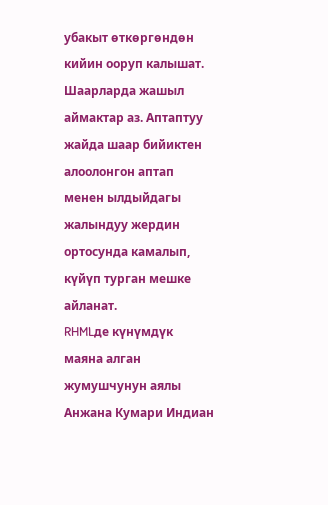убакыт өткөргөндөн кийин ооруп калышат.
Шаарларда жашыл аймактар аз. Аптаптуу жайда шаар бийиктен алоолонгон аптап менен ылдыйдагы жалындуу жердин ортосунда камалып, күйүп турган мешке айланат.
RHMLде күнүмдүк маяна алган жумушчунун аялы Анжана Кумари Индиан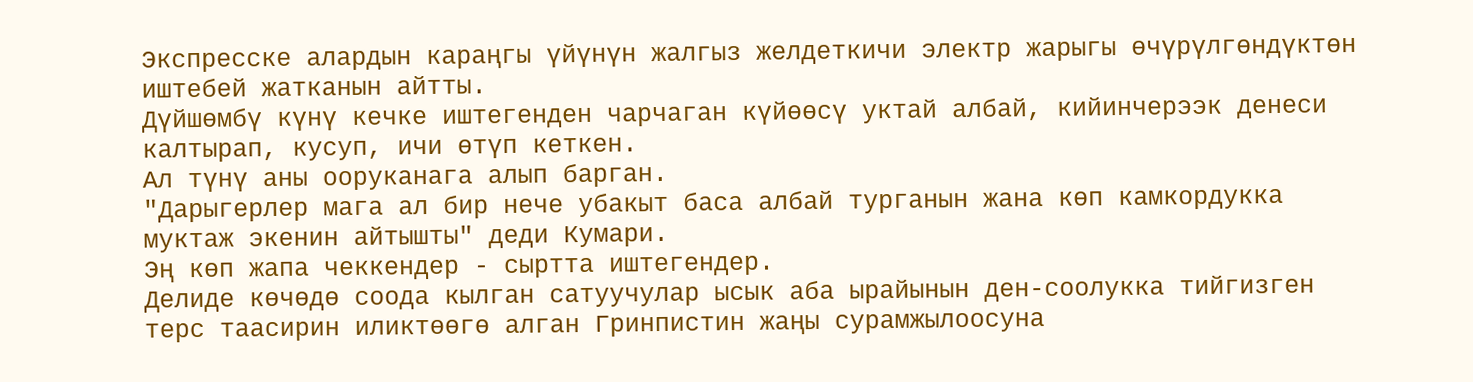Экспресске алардын караңгы үйүнүн жалгыз желдеткичи электр жарыгы өчүрүлгөндүктөн иштебей жатканын айтты.
Дүйшөмбү күнү кечке иштегенден чарчаган күйөөсү уктай албай, кийинчерээк денеси калтырап, кусуп, ичи өтүп кеткен.
Ал түнү аны ооруканага алып барган.
"Дарыгерлер мага ал бир нече убакыт баса албай турганын жана көп камкордукка муктаж экенин айтышты" деди Кумари.
Эң көп жапа чеккендер - сыртта иштегендер.
Делиде көчөдө соода кылган сатуучулар ысык аба ырайынын ден-соолукка тийгизген терс таасирин иликтөөгө алган Гринпистин жаңы сурамжылоосуна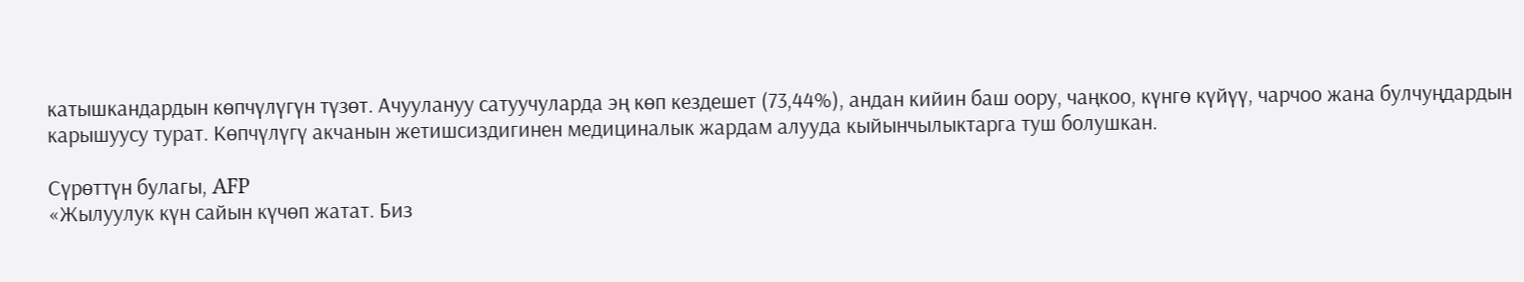катышкандардын көпчүлүгүн түзөт. Ачуулануу сатуучуларда эң көп кездешет (73,44%), андан кийин баш оору, чаңкоо, күнгө күйүү, чарчоо жана булчуңдардын карышуусу турат. Көпчүлүгү акчанын жетишсиздигинен медициналык жардам алууда кыйынчылыктарга туш болушкан.

Сүрөттүн булагы, AFP
«Жылуулук күн сайын күчөп жатат. Биз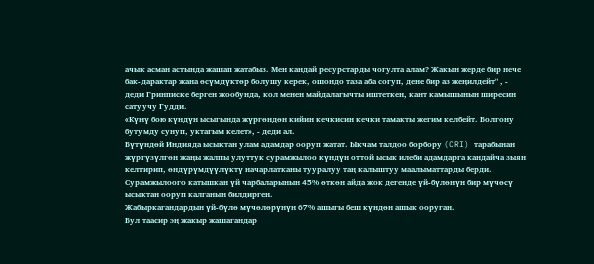ачык асман астында жашап жатабыз. Мен кандай ресурстарды чогулта алам? Жакын жерде бир нече бак-дарактар жана өсүмдүктөр болушу керек, ошондо таза аба согуп, дене бир аз жеңилдейт" , - деди Гринписке берген жообунда, кол менен майдалагычты иштеткен, кант камышынын ширесин сатуучу Гудди.
«Күнү бою күндүн ысыгында жүргөндөн кийин кечкисин кечки тамакты жегим келбейт. Болгону бутумду сунуп, уктагым келет», - деди ал.
Бүтүндөй Индияда ысыктан улам адамдар ооруп жатат. Ыкчам талдоо борбору (CRI) тарабынан жүргүзүлгөн жаңы жалпы улуттук сурамжылоо күндүн оттой ысык илеби адамдарга кандайча зыян келтирип, өндүрүмдүүлүктү начарлатканы тууралуу таң калыштуу маалыматтарды берди.
Сурамжылоого катышкан үй чарбаларынын 45% өткөн айда жок дегенде үй-бүлөнүн бир мүчөсү ысыктан ооруп калганын билдирген.
Жабыркагандардын үй-бүлө мүчөлөрүнүн 67% ашыгы беш күндөн ашык ооруган.
Бул таасир эң жакыр жашагандар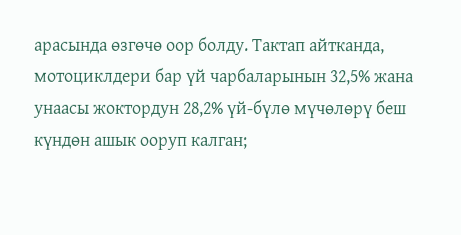арасында өзгөчө оор болду. Тактап айтканда, мотоциклдери бар үй чарбаларынын 32,5% жана унаасы жоктордун 28,2% үй-бүлө мүчөлөрү беш күндөн ашык ооруп калган;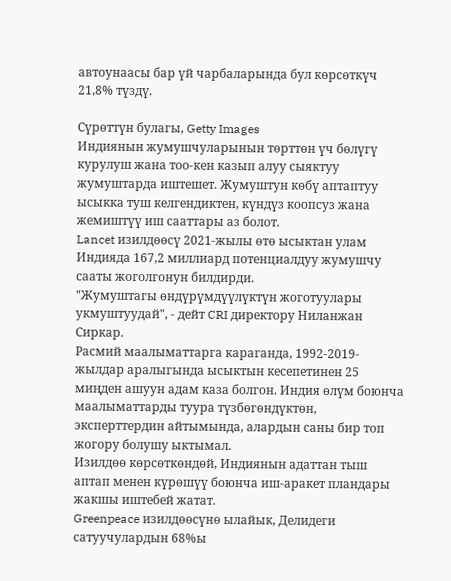автоунаасы бар үй чарбаларында бул көрсөткүч 21,8% түздү.

Сүрөттүн булагы, Getty Images
Индиянын жумушчуларынын төрттөн үч бөлүгү курулуш жана тоо-кен казып алуу сыяктуу жумуштарда иштешет. Жумуштун көбү аптаптуу ысыкка туш келгендиктен, күндүз коопсуз жана жемиштүү иш сааттары аз болот.
Lancet изилдөөсү 2021-жылы өтө ысыктан улам Индияда 167,2 миллиард потенциалдуу жумушчу сааты жоголгонун билдирди.
"Жумуштагы өндүрүмдүүлүктүн жоготуулары укмуштуудай", - дейт CRI директору Ниланжан Сиркар.
Расмий маалыматтарга караганда, 1992-2019-жылдар аралыгында ысыктын кесепетинен 25 миңден ашуун адам каза болгон. Индия өлүм боюнча маалыматтарды туура түзбөгөндүктөн, эксперттердин айтымында, алардын саны бир топ жогору болушу ыктымал.
Изилдөө көрсөткөндөй, Индиянын адаттан тыш аптап менен күрөшүү боюнча иш-аракет пландары жакшы иштебей жатат.
Greenpeace изилдөөсүнө ылайык, Делидеги сатуучулардын 68%ы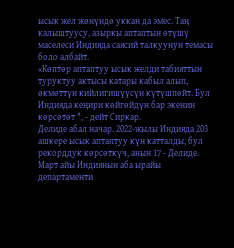ысык жел жөнүндө уккан да эмес. Таң калыштуусу, азыркы аптаптын өтүшү маселеси Индияда саясий талкуунун темасы боло албайт.
«Көптөр аптаптуу ысык желди табияттын туруктуу актысы катары кабыл алып, өкмөттүн кийлигишүүсүн күтүшпөйт. Бул Индияда кеңири көйгөйдүн бар экенин көрсөтөт ", - дейт Сиркар.
Делиде абал начар. 2022-жылы Индияда 203 ашкере ысык аптаптуу күн катталды, бул рекорддук көрсөткүч, анын 17 - Делиде.
Март айы Индиянын аба ырайы департаменти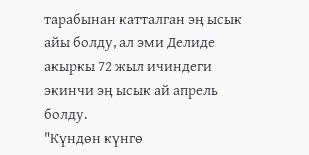тарабынан катталган эң ысык айы болду, ал эми Делиде акыркы 72 жыл ичиндеги экинчи эң ысык ай апрель болду.
"Күндөн күнгө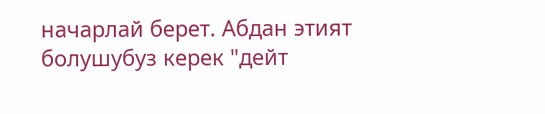начарлай берет. Абдан этият болушубуз керек "дейт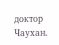доктор Чаухан.